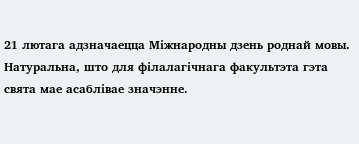21 лютага адзначаецца Міжнародны дзень роднай мовы. Натуральна, што для філалагічнага факультэта гэта свята мае асаблівае значэнне.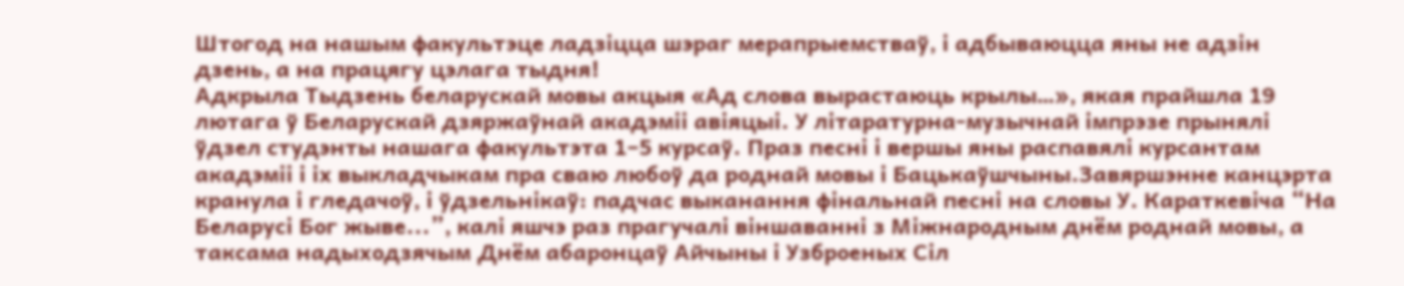Штогод на нашым факультэце ладзіцца шэраг мерапрыемстваў, і адбываюцца яны не адзін дзень, а на працягу цэлага тыдня!
Адкрыла Тыдзень беларускай мовы акцыя «Ад слова вырастаюць крылы…», якая прайшла 19 лютага ў Беларускай дзяржаўнай акадэміі авіяцыі. У літаратурна-музычнай імпрэзе прынялі ўдзел студэнты нашага факультэта 1–5 курсаў. Праз песні і вершы яны распавялі курсантам акадэміі і іх выкладчыкам пра сваю любоў да роднай мовы і Бацькаўшчыны.Завяршэнне канцэрта кранула і гледачоў, і ўдзельнікаў: падчас выканання фінальнай песні на словы У. Караткевіча “На Беларусі Бог жыве...”, калі яшчэ раз прагучалі віншаванні з Міжнародным днём роднай мовы, а таксама надыходзячым Днём абаронцаў Айчыны і Узброеных Сіл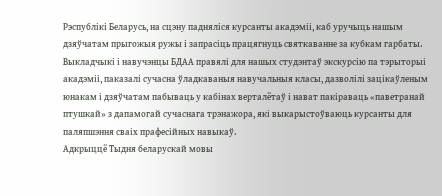Рэспублікі Беларусь, на сцэну падняліся курсанты акадэміі, каб уручыць нашым дзяўчатам прыгожыя ружы і запрасіць працягнуць святкаванне за кубкам гарбаты.
Выкладчыкі і навучэнцы БДАА правялі для нашых студэнтаў экскурсію па тэрыторыі акадэміі, паказалі сучасна ўладкаваныя навучальныя класы, дазволілі зацікаўленым юнакам і дзяўчатам пабываць у кабінах верталётаў і нават пакіраваць «паветранай птушкай» з дапамогай сучаснага трэнажора, які выкарыстоўваюць курсанты для паляпшэння сваіх прафесійных навыкаў.
Адкрыццё Тыдня беларускай мовы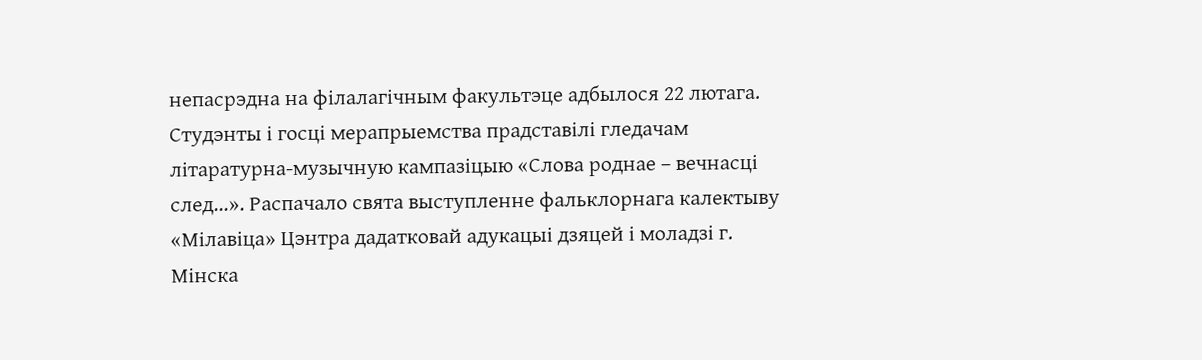непасрэдна на фiлалагiчным факультэце адбылося 22 лютага. Студэнты і госці мерапрыемства прадставілі гледачам літаратурна-музычную кампазіцыю «Слова роднае – вечнасці след...». Распачало свята выступленне фальклорнага калектыву «Мілавіца» Цэнтра дадатковай адукацыі дзяцей і моладзі г. Мінска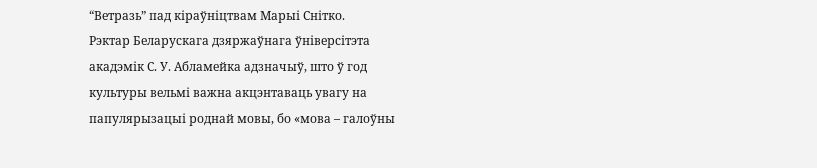“Ветразь” пад кіраўніцтвам Марыі Снітко.
Рэктар Беларускага дзяржаўнага ўніверсітэта акадэмік С. У. Абламейка адзначыў, што ў год культуры вельмі важна акцэнтаваць увагу на папулярызацыі роднай мовы, бо «мова – галоўны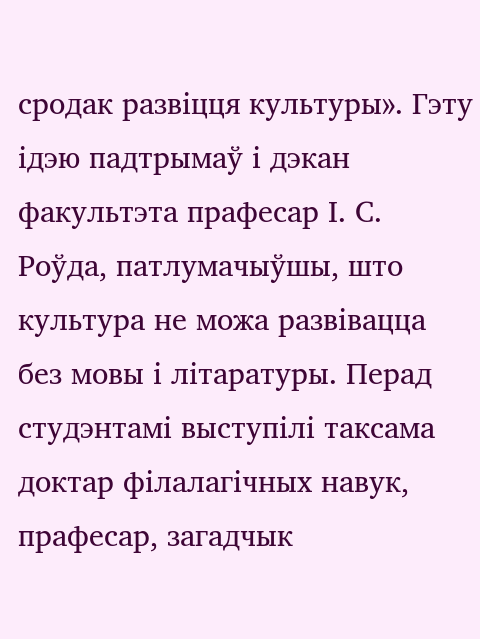сродак развіцця культуры». Гэту ідэю падтрымаў і дэкан факультэта прафесар І. С. Роўда, патлумачыўшы, што культура не можа развівацца без мовы і літаратуры. Перад студэнтамi выступiлi таксама доктар філалагічных навук, прафесар, загадчык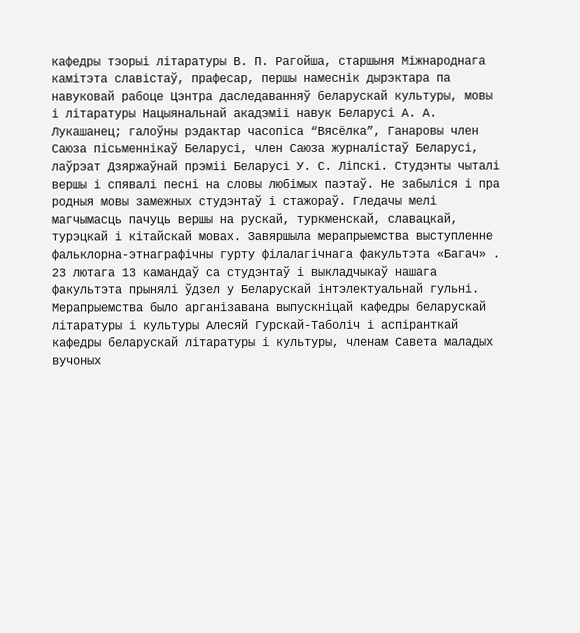кафедры тэорыі літаратуры В. П. Рагойша, старшыня Міжнароднага камітэта славістаў, прафесар, першы намеснік дырэктара па навуковай рабоце Цэнтра даследаванняў беларускай культуры, мовы і літаратуры Нацыянальнай акадэміі навук Беларусі А. А. Лукашанец; галоўны рэдактар часопіса “Вясёлка”, Ганаровы член Саюза пісьменнікаў Беларусі, член Саюза журналістаў Беларусі, лаўрэат Дзяржаўнай прэміі Беларусі У. С. Ліпскі. Студэнты чыталі вершы і спявалі песні на словы любімых паэтаў. Не забыліся і пра родныя мовы замежных студэнтаў і стажораў. Гледачы мелі магчымасць пачуць вершы на рускай, туркменскай, славацкай, турэцкай і кітайскай мовах. Завяршыла мерапрыемства выступленне фальклорна-этнаграфiчны гурту фiлалагiчнага факультэта «Багач» .
23 лютага 13 камандаў са студэнтаў і выкладчыкаў нашага факультэта прынялі ўдзел у Беларускай інтэлектуальнай гульні. Мерапрыемства было арганізавана выпускніцай кафедры беларускай літаратуры і культуры Алесяй Гурскай-Таболіч і аспіранткай кафедры беларускай літаратуры і культуры, членам Савета маладых вучоных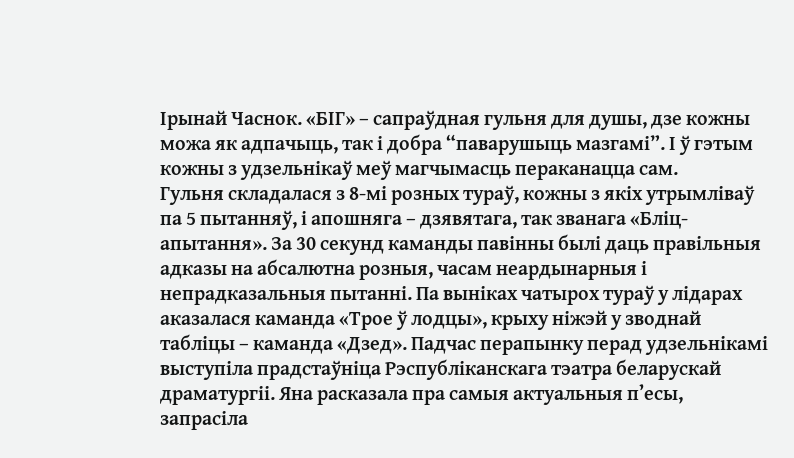Ірынай Часнок. «БІГ» – сапраўдная гульня для душы, дзе кожны можа як адпачыць, так і добра “паварушыць мазгамі”. І ў гэтым кожны з удзельнікаў меў магчымасць пераканацца сам.
Гульня складалася з 8-мі розных тураў, кожны з якіх утрымліваў па 5 пытанняў, і апошняга – дзявятага, так званага «Бліц-апытання». За 30 секунд каманды павінны былі даць правільныя адказы на абсалютна розныя, часам неардынарныя і непрадказальныя пытанні. Па выніках чатырох тураў у лідарах аказалася каманда «Трое ў лодцы», крыху ніжэй у зводнай табліцы – каманда «Дзед». Падчас перапынку перад удзельнікамі выступіла прадстаўніца Рэспубліканскага тэатра беларускай драматургіі. Яна расказала пра самыя актуальныя п’есы, запрасіла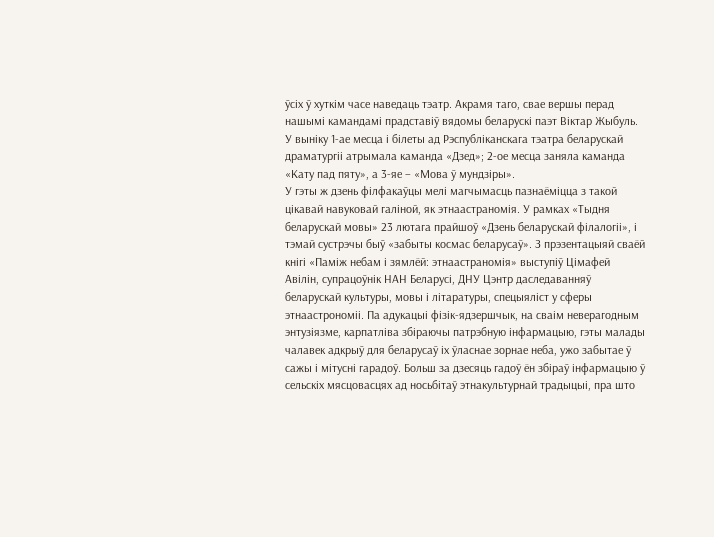ўсіх ў хуткім часе наведаць тэатр. Акрамя таго, свае вершы перад нашымі камандамі прадставіў вядомы беларускі паэт Віктар Жыбуль. У выніку 1-ае месца і білеты ад Рэспубліканскага тэатра беларускай драматургіі атрымала каманда «Дзед»; 2-ое месца заняла каманда «Кату пад пяту», а 3-яе – «Мова ў мундзіры».
У гэты ж дзень філфакаўцы мелі магчымасць пазнаёміцца з такой цікавай навуковай галіной, як этнаастраномія. У рамках «Тыдня беларускай мовы» 23 лютага прайшоў «Дзень беларускай філалогіі», і тэмай сустрэчы быў «забыты космас беларусаў». З прэзентацыяй сваёй кнігі «Паміж небам і зямлёй: этнаастраномія» выступіў Цімафей Авілін, супрацоўнік НАН Беларусі, ДНУ Цэнтр даследаванняў беларускай культуры, мовы і літаратуры, спецыяліст у сферы этнаастрономіі. Па адукацыі фізік-ядзершчык, на сваім неверагодным энтузіязме, карпатліва збіраючы патрэбную інфармацыю, гэты малады чалавек адкрыў для беларусаў іх ўласнае зорнае неба, ужо забытае ў сажы і мітусні гарадоў. Больш за дзесяць гадоў ён збіраў інфармацыю ў сельскіх мясцовасцях ад носьбітаў этнакультурнай традыцыі, пра што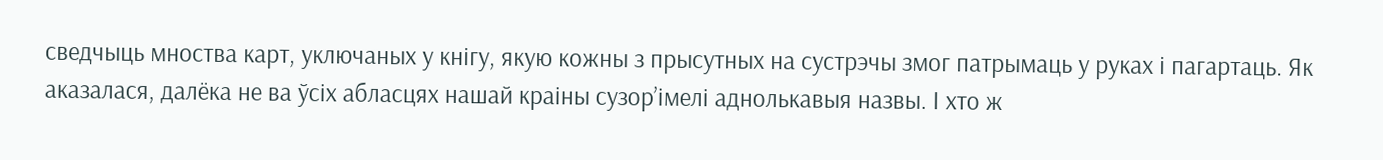сведчыць мноства карт, уключаных у кнігу, якую кожны з прысутных на сустрэчы змог патрымаць у руках і пагартаць. Як аказалася, далёка не ва ўсіх абласцях нашай краіны сузор’імелі аднолькавыя назвы. І хто ж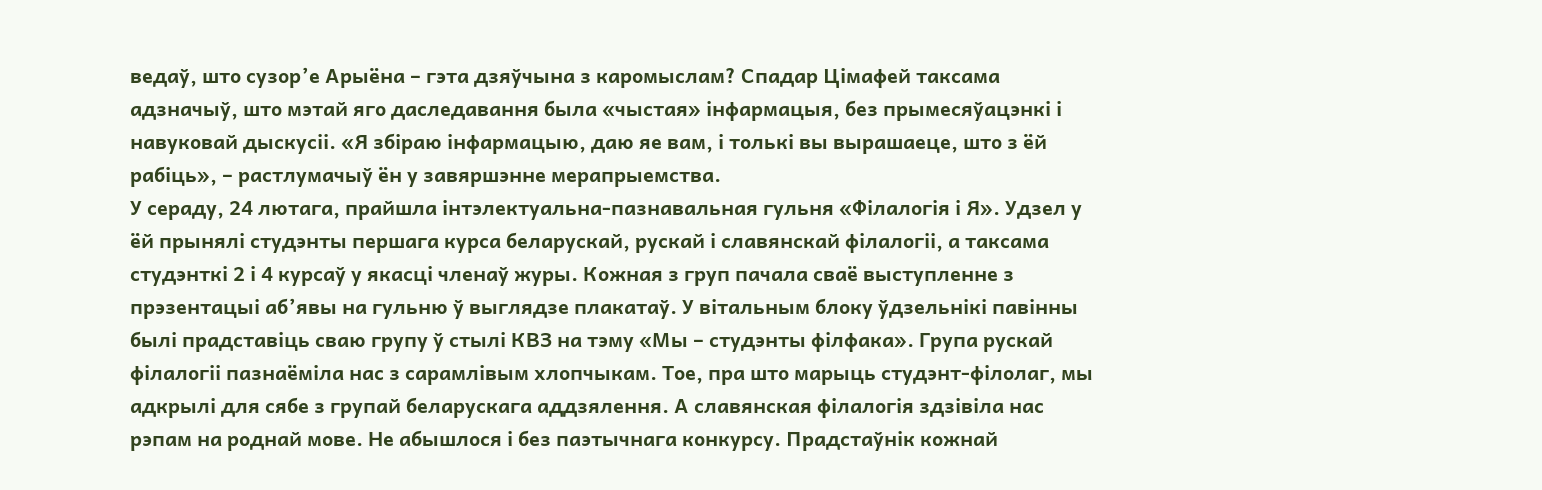ведаў, што сузор’е Арыёна – гэта дзяўчына з каромыслам? Спадар Цімафей таксама адзначыў, што мэтай яго даследавання была «чыстая» інфармацыя, без прымесяўацэнкі і навуковай дыскусіі. «Я збіраю інфармацыю, даю яе вам, і толькі вы вырашаеце, што з ёй рабіць», – растлумачыў ён у завяршэнне мерапрыемства.
У сераду, 24 лютага, прайшла інтэлектуальна-пазнавальная гульня «Філалогія і Я». Удзел у ёй прынялі студэнты першага курса беларускай, рускай і славянскай філалогіі, а таксама студэнткі 2 і 4 курсаў у якасці членаў журы. Кожная з груп пачала сваё выступленне з прэзентацыі аб’явы на гульню ў выглядзе плакатаў. У вітальным блоку ўдзельнікі павінны былі прадставіць сваю групу ў стылі КВЗ на тэму «Мы – студэнты філфака». Група рускай філалогіі пазнаёміла нас з сарамлівым хлопчыкам. Тое, пра што марыць студэнт-філолаг, мы адкрылі для сябе з групай беларускага аддзялення. А славянская філалогія здзівіла нас рэпам на роднай мове. Не абышлося і без паэтычнага конкурсу. Прадстаўнік кожнай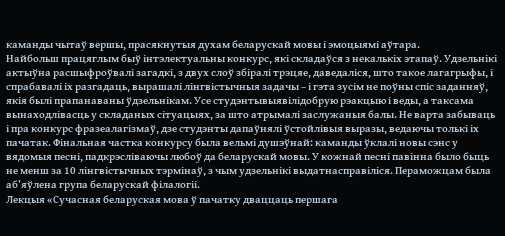каманды чытаў вершы, прасякнутыя духам беларускай мовы і эмоцыямі аўтара.
Найбольш працяглым быў інтэлектуальны конкурс, які складаўся з некалькіх этапаў. Удзельнікі актыўна расшыфроўвалі загадкі, з двух слоў збіралі трэцяе, даведаліся, што такое лагагрыфы, і спрабавалі іх разгадаць, вырашалі лінгвістычныя задачы – і гэта зусім не поўны спіс заданняў, якія былі прапанаваны ўдзельнікам. Усе студэнтывыявілідобрую рэакцыю і веды, а таксама вынаходлівасць у складаных сітуацыях, за што атрымалі заслужаныя балы. Не варта забываць і пра конкурс фразеалагізмаў, дзе студэнты дапаўнялі ўстойлівыя выразы, ведаючы толькі іх пачатак. Фінальная частка конкурсу была вельмі душэўнай: каманды ўклалі новы сэнс у вядомыя песні, падкрэсліваючы любоў да беларускай мовы. У кожнай песні павінна было быць не менш за 10 лінгвістычных тэрмінаў, з чым удзельнікі выдатнасправіліся. Пераможцам была аб’яўлена група беларускай філалогіі.
Лекцыя «Сучасная беларуская мова ў пачатку дваццаць першага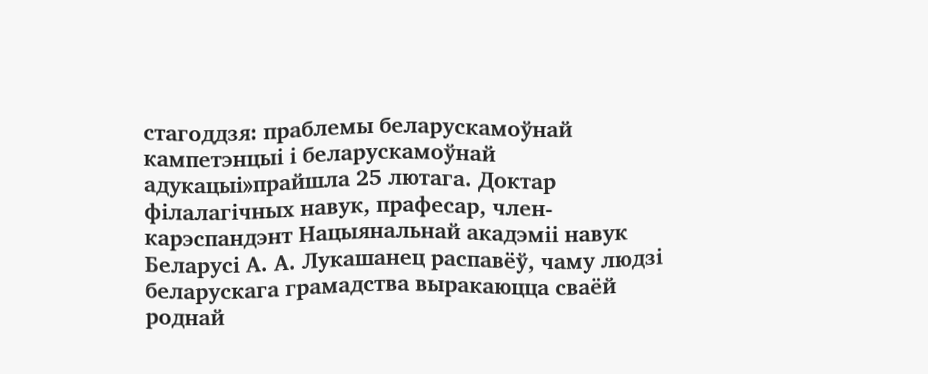стагоддзя: праблемы беларускамоўнай кампетэнцыі і беларускамоўнай адукацыі»прайшла 25 лютага. Доктар філалагічных навук, прафесар, член-карэспандэнт Нацыянальнай акадэміі навук Беларусі А. А. Лукашанец распавёў, чаму людзі беларускага грамадства выракаюцца сваёй роднай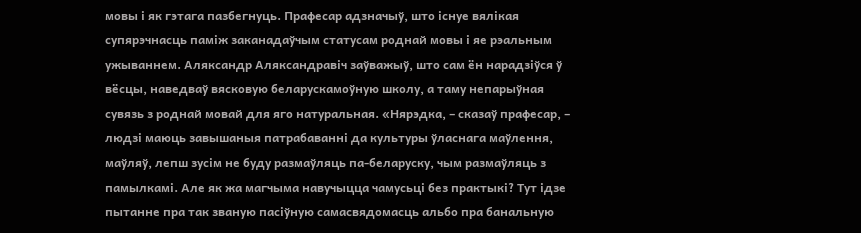мовы і як гэтага пазбегнуць. Прафесар адзначыў, што існуе вялікая супярэчнасць паміж заканадаўчым статусам роднай мовы і яе рэальным ужываннем. Аляксандр Аляксандравіч заўважыў, што сам ён нарадзіўся ў вёсцы, наведваў вясковую беларускамоўную школу, а таму непарыўная сувязь з роднай мовай для яго натуральная. «Нярэдка, – сказаў прафесар, – людзі маюць завышаныя патрабаванні да культуры ўласнага маўлення, маўляў, лепш зусім не буду размаўляць па-беларуску, чым размаўляць з памылкамі. Але як жа магчыма навучыцца чамусьці без практыкі? Тут ідзе пытанне пра так званую пасіўную самасвядомасць альбо пра банальную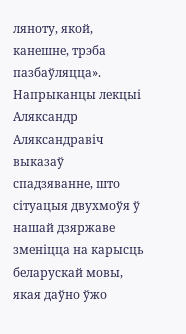ляноту, якой, канешне, трэба пазбаўляцца». Напрыканцы лекцыі Аляксандр Аляксандравіч выказаў спадзяванне, што сітуацыя двухмоўя ў нашай дзяржаве зменіцца на карысць беларускай мовы, якая даўно ўжо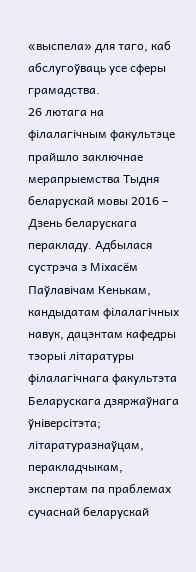«выспела» для таго, каб абслугоўваць усе сферы грамадства.
26 лютага на філалагічным факультэце прайшло заключнае мерапрыемства Тыдня беларускай мовы 2016 – Дзень беларускага перакладу. Адбылася сустрэча з Міхасём Паўлавічам Кенькам, кандыдатам філалагічных навук, дацэнтам кафедры тэорыі літаратуры філалагічнага факультэта Беларускага дзяржаўнага ўніверсітэта; літаратуразнаўцам, перакладчыкам, экспертам па праблемах сучаснай беларускай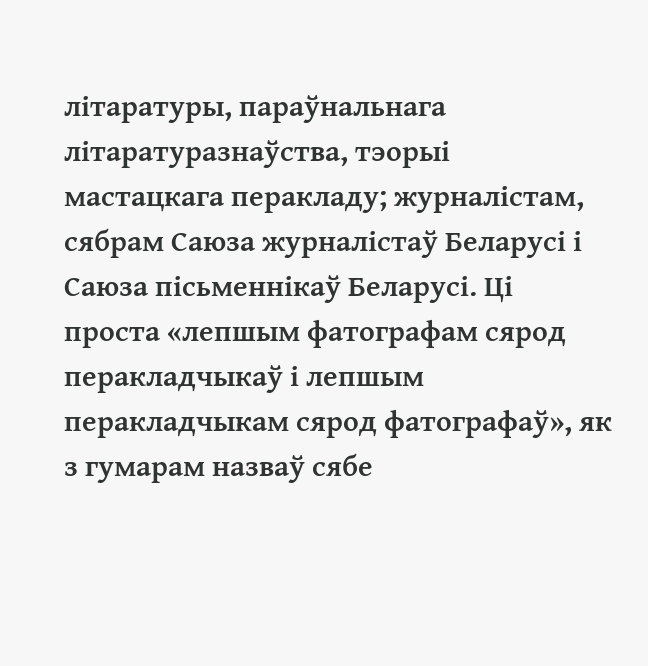літаратуры, параўнальнага літаратуразнаўства, тэорыі мастацкага перакладу; журналістам, сябрам Саюза журналістаў Беларусі і Саюза пісьменнікаў Беларусі. Ці проста «лепшым фатографам сярод перакладчыкаў і лепшым перакладчыкам сярод фатографаў», як з гумарам назваў сябе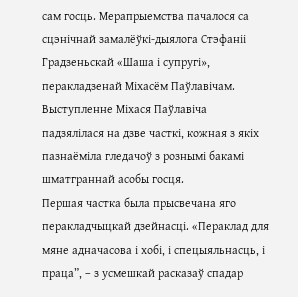сам госць. Мерапрыемства пачалося са сцэнічнай замалёўкі-дыялога Стэфаніі Градзеньскай «Шаша і супругі», перакладзенай Міхасём Паўлавічам. Выступленне Міхася Паўлавіча падзялілася на дзве часткі, кожная з якіх пазнаёміла гледачоў з рознымі бакамі шматграннай асобы госця.
Першая частка была прысвечана яго перакладчыцкай дзейнасці. «Пераклад для мяне адначасова і хобі, і спецыяльнасць, і праца”, – з усмешкай расказаў спадар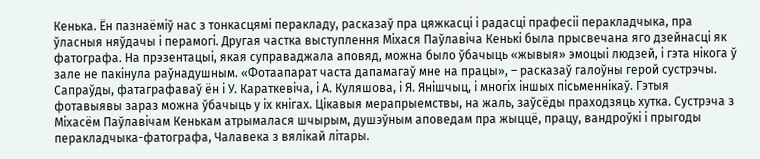Кенька. Ён пазнаёміў нас з тонкасцямі перакладу, расказаў пра цяжкасці і радасці прафесіі перакладчыка, пра ўласныя няўдачы і перамогі. Другая частка выступлення Міхася Паўлавіча Кенькі была прысвечана яго дзейнасці як фатографа. На прэзентацыі, якая суправаджала аповяд, можна было ўбачыць «жывыя» эмоцыі людзей, і гэта нікога ў зале не пакінула раўнадушным. «Фотаапарат часта дапамагаў мне на працы», – расказаў галоўны герой сустрэчы. Сапраўды, фатаграфаваў ён і У. Караткевіча, і А. Куляшова, і Я. Янішчыц, і многіх іншых пісьменнікаў. Гэтыя фотавыявы зараз можна ўбачыць у іх кнігах. Цікавыя мерапрыемствы, на жаль, заўсёды праходзяць хутка. Сустрэча з Міхасём Паўлавічам Кенькам атрымалася шчырым, душэўным аповедам пра жыццё, працу, вандроўкі і прыгоды перакладчыка-фатографа, Чалавека з вялікай літары.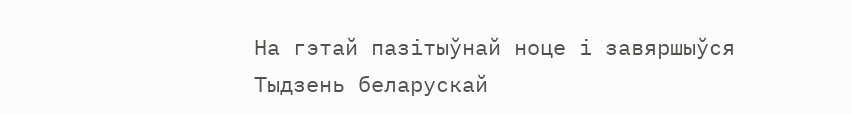На гэтай пазітыўнай ноце і завяршыўся Тыдзень беларускай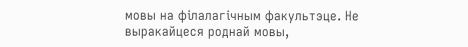мовы на філалагічным факультэце. Не выракайцеся роднай мовы,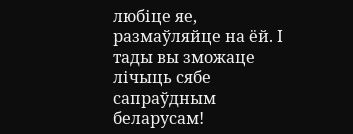любіце яе, размаўляйце на ёй. І тады вы зможаце лічыць сябе сапраўдным беларусам!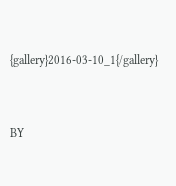{gallery}2016-03-10_1{/gallery}


BY